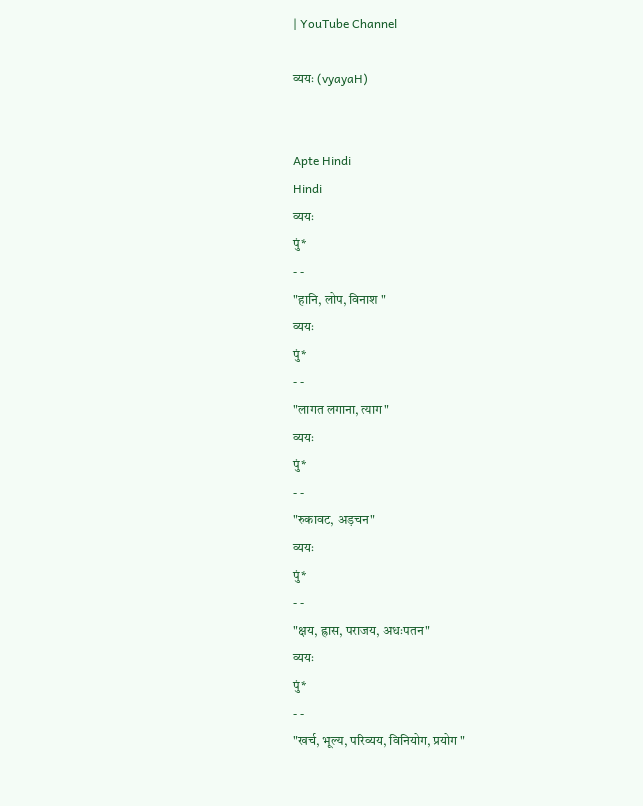| YouTube Channel

व्ययः (vyayaH)


Apte Hindi
Hindi
व्ययः
पुं*
- -
"हानि, लोप, विनाश "
व्ययः
पुं*
- -
"लागत लगाना, त्याग"
व्ययः
पुं*
- -
"रुकावट, अड़चन"
व्ययः
पुं*
- -
"क्षय, ह्रास, पराजय, अधःपतन"
व्ययः
पुं*
- -
"खर्च, भूल्य, परिव्यय, विनियोग, प्रयोग "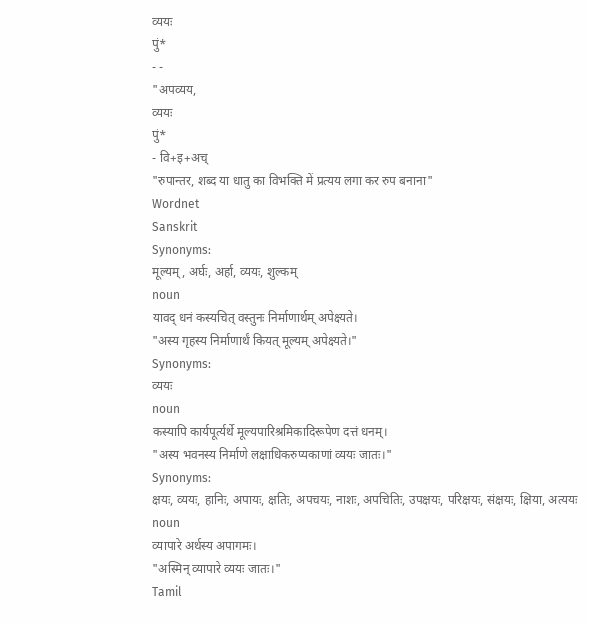व्ययः
पुं*
- -
"अपव्यय,
व्ययः
पुं*
- वि+इ+अच्
"रुपान्तर, शब्द या धातु का विभक्ति में प्रत्यय लगा कर रुप बनाना"
Wordnet
Sanskrit
Synonyms:
मूल्यम्, अर्घः, अर्हा, व्ययः, शुल्कम्
noun
यावद् धनं कस्यचित् वस्तुनः निर्माणार्थम् अपेक्ष्यते।
"अस्य गृहस्य निर्माणार्थं कियत् मूल्यम् अपेक्ष्यते।"
Synonyms:
व्ययः
noun
कस्यापि कार्यपूर्त्यर्थे मूल्यपारिश्रमिकादिरूपेण दत्तं धनम्।
"अस्य भवनस्य निर्माणे लक्षाधिकरुप्यकाणां व्ययः जातः।"
Synonyms:
क्षयः, व्ययः, हानिः, अपायः, क्षतिः, अपचयः, नाशः, अपचितिः, उपक्षयः, परिक्षयः, संक्षयः, क्षिया, अत्ययः
noun
व्यापारे अर्थस्य अपागमः।
"अस्मिन् व्यापारे व्ययः जातः।"
Tamil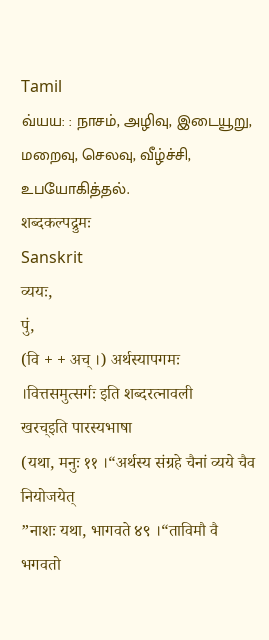Tamil
வ்யய: : நாசம், அழிவு, இடையூறு, மறைவு, செலவு, வீழ்ச்சி, உபயோகித்தல்.
शब्दकल्पद्रुमः
Sanskrit
व्ययः,
पुं,
(वि + + अच् ।) अर्थस्यापगमः ।वित्तसमुत्सर्गः इति शब्दरत्नावली
खरच्इति पारस्यभाषा
(यथा, मनुः ११ ।“अर्थस्य संग्रहे चैनां व्यये चैव नियोजयेत्
”नाशः यथा, भागवते ४९ ।“ताविमौ वै भगवतो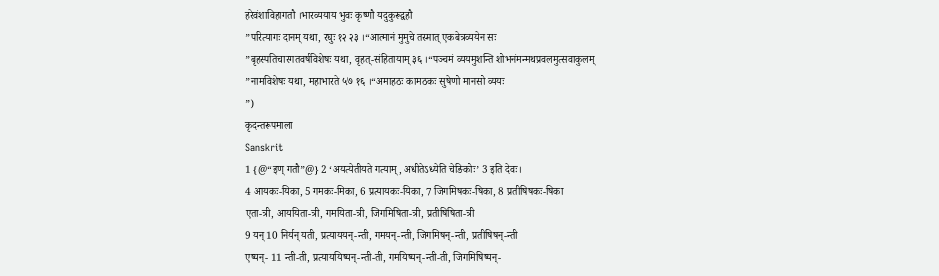हरेवंशाविहागतौ ।भारव्ययाय भुवः कृष्णौ यदुकुरूद्वहौ
”परित्यागः दानम् यथा, रघुः १२ २३ ।“आत्मानं मुमुचे तस्मात् एकबेत्रव्ययेन सः
”बृहस्पतिचारगतवर्षविशेषः यथा, वृहत्-संहितायाम् ३६ ।“पञ्चमं व्ययमुशन्ति शोभनंमन्मथप्रवलमुत्सवाकुलम्
”नामविशेषः यथा, महाभारते ५७ १६ ।“अमाहठः कामठकः सुषेणो मानसो व्ययः
”)
कृदन्तरूपमाला
Sanskrit
1 {@“इण् गतौ”@} 2 ‘अयत्येतीयते गत्याम्, अधीतेऽध्येति चेङिकोः’ 3 इति देवः।
4 आयकः-यिका, 5 गमकः-मिका, 6 प्रत्यायकः-यिका, 7 जिगमिषकः-षिका, 8 प्रतीषिषकः-षिका
एता-त्री, आययिता-त्री, गमयिता-त्री, जिगमिषिता-त्री, प्रतीषिषिता-त्री
9 यन् 10 निर्यन् यती, प्रत्याययन्-न्ती, गमयन्-न्ती, जिगमिषन्-न्ती, प्रतीषिषन्-न्ती
एष्यन्- 11 न्ती-ती, प्रत्याययिष्यन्-न्ती-ती, गमयिष्यन्-न्ती-ती, जिगमिषिष्यन्-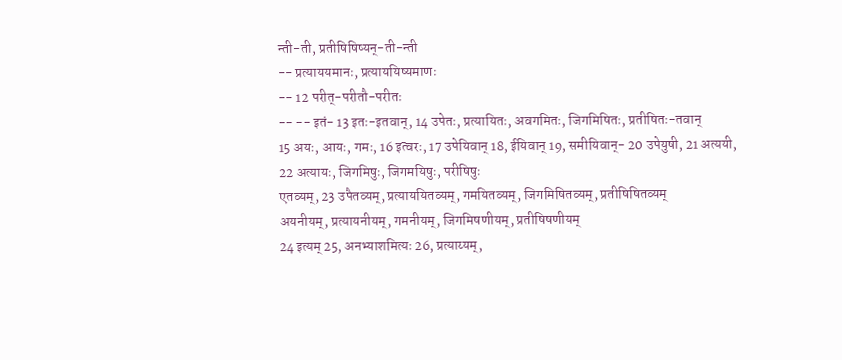न्ती-ती, प्रतीषिषिष्यन्-ती-न्ती
-- प्रत्याययमानः, प्रत्याययिष्यमाणः
-- 12 परीत्-परीतौ-परीतः
-- -- इतं- 13 इतः-इतवान्, 14 उपेतः, प्रत्यायितः, अवगमितः, जिगमिषितः, प्रतीषितः-तवान्
15 अयः, आयः, गमः, 16 इत्वरः, 17 उपेयिवान् 18, ईयिवान् 19, समीयिवान्- 20 उपेयुषी, 21 अत्ययी, 22 अत्यायः, जिगमिषुः, जिगमयिषुः, परीषिषुः
एतव्यम्, 23 उपैतव्यम्, प्रत्याययितव्यम्, गमयितव्यम्, जिगमिषितव्यम्, प्रतीषिषितव्यम्
अयनीयम्, प्रत्यायनीयम्, गमनीयम्, जिगमिषणीयम्, प्रतीषिषणीयम्
24 इत्यम् 25, अनभ्याशमित्यः 26, प्रत्याय्यम्,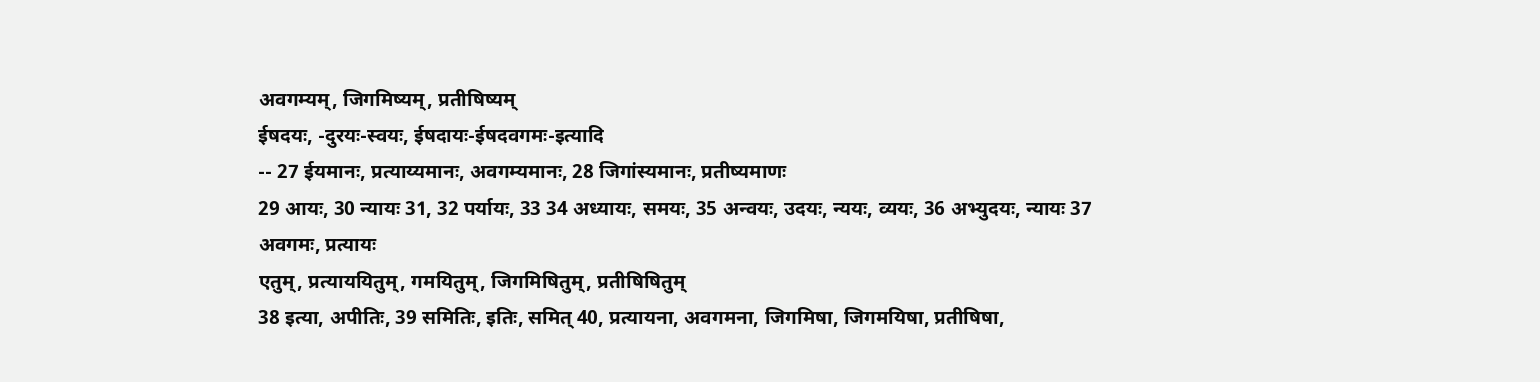अवगम्यम्, जिगमिष्यम्, प्रतीषिष्यम्
ईषदयः, -दुरयः-स्वयः, ईषदायः-ईषदवगमः-इत्यादि
-- 27 ईयमानः, प्रत्याय्यमानः, अवगम्यमानः, 28 जिगांस्यमानः, प्रतीष्यमाणः
29 आयः, 30 न्यायः 31, 32 पर्यायः, 33 34 अध्यायः, समयः, 35 अन्वयः, उदयः, न्ययः, व्ययः, 36 अभ्युदयः, न्यायः 37 अवगमः, प्रत्यायः
एतुम्, प्रत्याययितुम्, गमयितुम्, जिगमिषितुम्, प्रतीषिषितुम्
38 इत्या, अपीतिः, 39 समितिः, इतिः, समित् 40, प्रत्यायना, अवगमना, जिगमिषा, जिगमयिषा, प्रतीषिषा,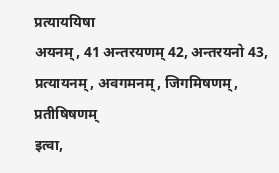प्रत्याययिषा
अयनम्, 41 अन्तरयणम् 42, अन्तरयनो 43, प्रत्यायनम्, अवगमनम्, जिगमिषणम्, प्रतीषिषणम्
इत्वा,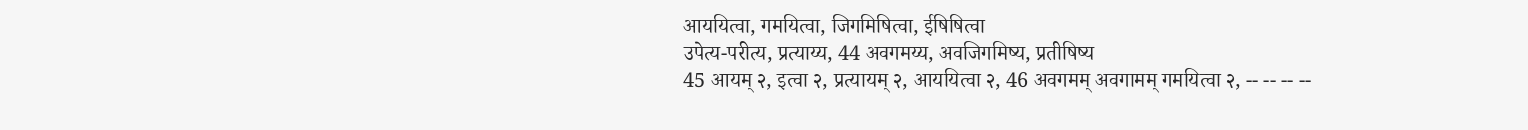आययित्वा, गमयित्वा, जिगमिषित्वा, ईषिषित्वा
उपेत्य-परीत्य, प्रत्याय्य, 44 अवगमय्य, अवजिगमिष्य, प्रतीषिष्य
45 आयम् २, इत्वा २, प्रत्यायम् २, आययित्वा २, 46 अवगमम् अवगामम् गमयित्वा २, -- -- -- --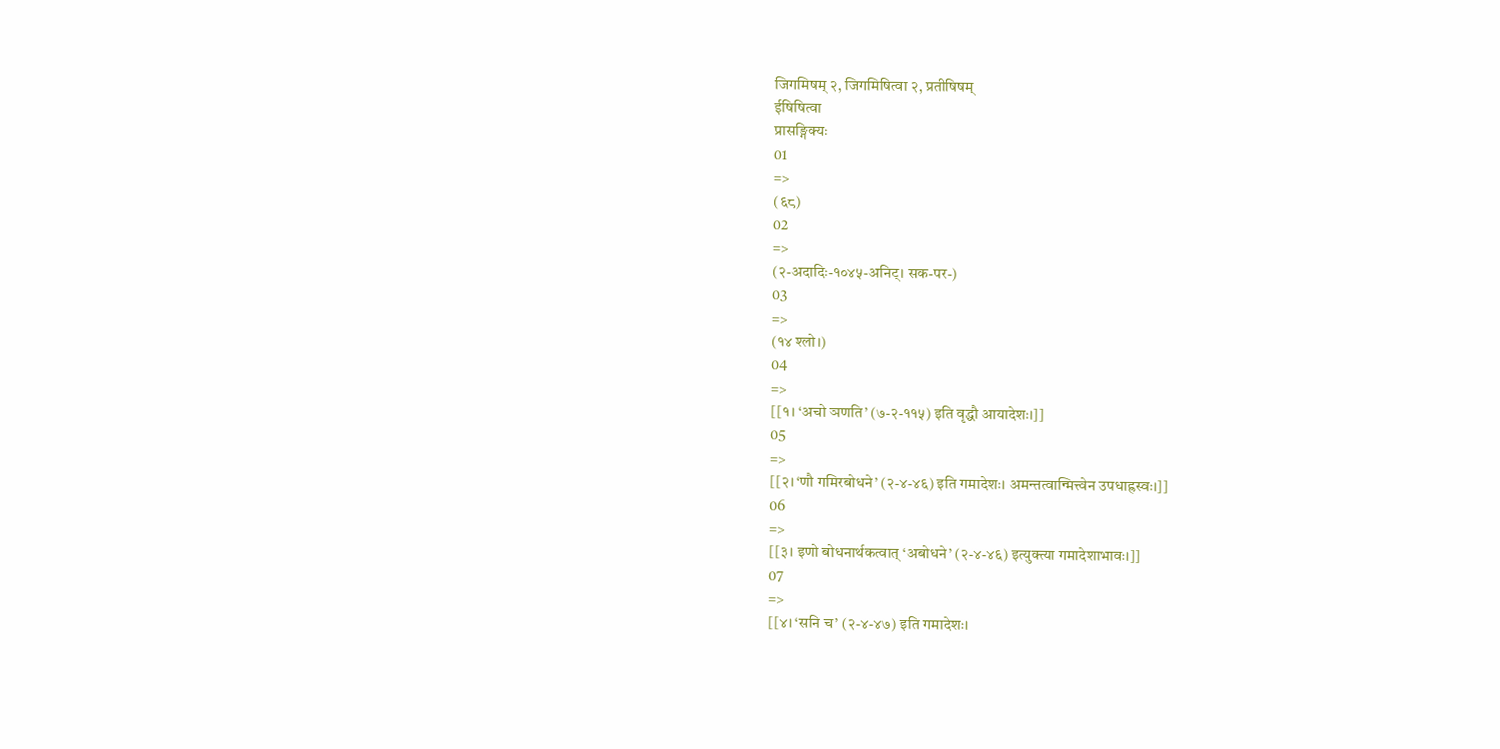जिगमिषम् २, जिगमिषित्वा २, प्रतीषिषम्
ईषिषित्वा
प्रासङ्गिक्यः
01
=>
(६८)
02
=>
(२-अदादिः-१०४५-अनिट्। सक-पर-)
03
=>
(१४ श्लो।)
04
=>
[[१। ‘अचो ञणति’ (७-२-११५) इति वृद्धौ आयादेशः।]]
05
=>
[[२। ‘णौ गमिरबोधने’ (२-४-४६) इति गमादेशः। अमन्तत्वान्मित्त्वेन उपधाह्रस्वः।]]
06
=>
[[३। इणो बोधनार्थकत्वात् ‘अबोधने’ (२-४-४६) इत्युक्त्या गमादेशाभावः।]]
07
=>
[[४। ‘सनि च’ (२-४-४७) इति गमादेशः।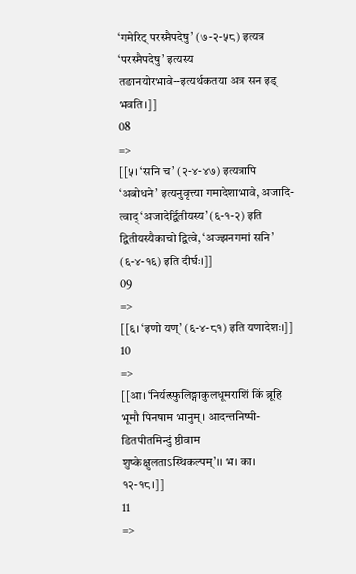‘गमेरिट् परस्मैपदेषु’ (७-२-५८) इत्यत्र ‘परस्मैपदेषु’ इत्यस्य तङानयोरभावे--इत्यर्थकतया अत्र सन इड् भवति।]]
08
=>
[[५। ‘सनि च’ (२-४-४७) इत्यत्रापि ‘अबोधने’ इत्यनुवृत्त्या गमादेशाभावे, अजादि- त्वाद् ‘अजादेर्द्वितीयस्य’ (६-१-२) इति द्वितीयस्यैकाचो द्वित्वे, ‘अज्झनगमां सनि’ (६-४-१६) इति दीर्घः।]]
09
=>
[[६। ‘इणो यण्’ (६-४-८१) इति यणादेशः।]]
10
=>
[[आ। ‘निर्यत्स्फुलिङ्गाकुलधूमराशिं किं ब्रूहि भूमौ पिनषाम भानुम्। आदन्तनिष्पी- डितपीतमिन्दुं ष्ठीवाम शुष्केक्षुलताऽस्थिकल्पम्’।। भ। का। १२-१८।]]
11
=>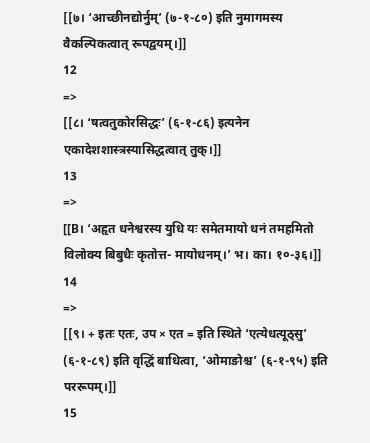[[७। ‘आच्छीनद्योर्नुम्’ (७-१-८०) इति नुमागमस्य वैकल्पिकत्वात् रूपद्वयम्।]]
12
=>
[[८। ‘षत्वतुकोरसिद्धः’ (६-१-८६) इत्यनेन एकादेशशास्त्रस्यासिद्धत्वात् तुक्।]]
13
=>
[[B। ‘अहृत धनेश्वरस्य युधि यः समेतमायो धनं तमहमितो विलोक्य बिबुधैः कृतोत्त- मायोधनम्।’ भ। का। १०-३६।]]
14
=>
[[९। + इतः एतः, उप × एत = इति स्थिते ‘एत्येधत्यूठ्सु’ (६-१-८९) इति वृद्धिं बाधित्वा, ‘ओमाङोश्च’ (६-१-९५) इति पररूपम्।]]
15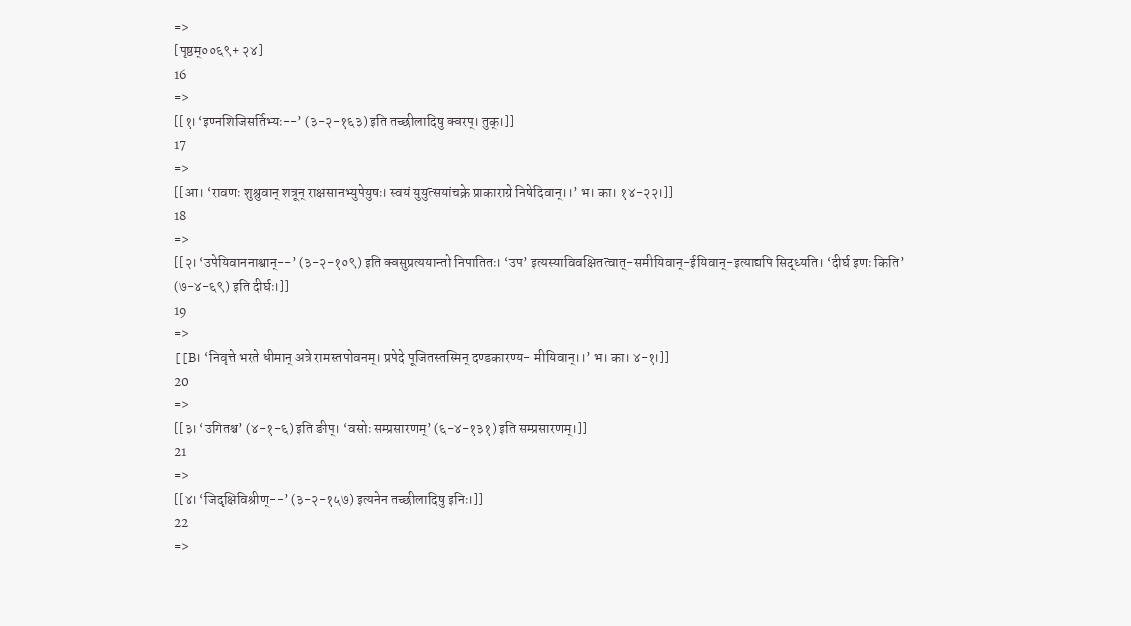=>
[पृष्ठम्००६९+ २४]
16
=>
[[१। ‘इण्नशिजिसर्तिभ्यः--’ (३-२-१६३) इति तच्छीलादिषु क्वरप्। तुक्।]]
17
=>
[[आ। ‘रावणः शुश्रुवान् शत्रून् राक्षसानभ्युपेयुषः। स्वयं युयुत्सयांचक्रे प्राकाराग्रे निषेदिवान्।।’ भ। का। १४-२२।]]
18
=>
[[२। ‘उपेयिवाननाश्वान्--’ (३-२-१०९) इति क्वसुप्रत्ययान्तो निपातितः। ‘उप’ इत्यस्याविवक्षितत्वात्-समीयिवान्-ईयिवान्-इत्याद्यपि सिद्ध्यति। ‘दीर्घ इणः किति’ (७-४-६९) इति दीर्घः।]]
19
=>
[[B। ‘निवृत्ते भरते धीमान् अत्रे रामस्तपोवनम्। प्रपेदे पूजितस्तस्मिन् दण्डकारण्य- मीयिवान्।।’ भ। का। ४-१।]]
20
=>
[[३। ‘उगितश्च’ (४-१-६) इति ङीप्। ‘वसोः सम्प्रसारणम्’ (६-४-१३१) इति सम्प्रसारणम्।]]
21
=>
[[४। ‘जिदृक्षिविश्रीण्--’ (३-२-१५७) इत्यनेन तच्छीलादिषु इनिः।]]
22
=>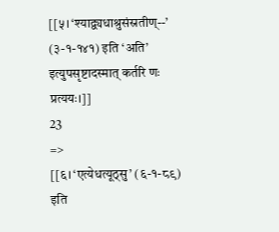[[५। ‘श्याद्व्यधाश्रुसंस्रतीण्--’ (३-१-१४१) इति ‘अति’ इत्युपसृष्टादस्मात् कर्तरि णः प्रत्ययः।]]
23
=>
[[६। ‘एत्येधत्यूठ्सु’ (६-१-८९) इति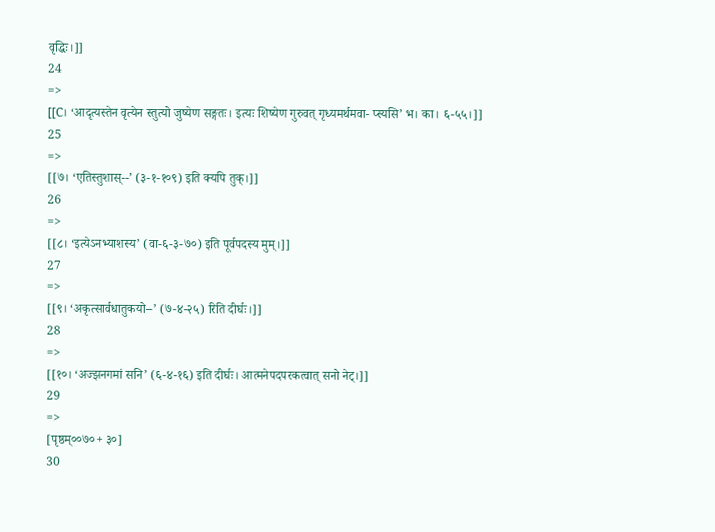वृद्धिः।]]
24
=>
[[C। ‘आदृत्यस्तेन वृत्येन स्तुत्यो जुष्येण सङ्गतः। इत्यः शिष्येण गुरुवत् गृध्यमर्थमवा- प्स्यसि’ भ। का। ६-५५।]]
25
=>
[[७। ‘एतिस्तुशास्--’ (३-१-१०९) इति क्यपि तुक्।]]
26
=>
[[८। ‘इत्येऽनभ्याशस्य’ (वा-६-३-७०) इति पूर्वपदस्य मुम्।]]
27
=>
[[९। ‘अकृत्सार्वधातुकयो--’ (७-४-२५) रिति दीर्घः।]]
28
=>
[[१०। ‘अज्झनगमां सनि’ (६-४-१६) इति दीर्घः। आत्मनेपदपरकत्वात् सनो नेट्।]]
29
=>
[पृष्ठम्००७०+ ३०]
30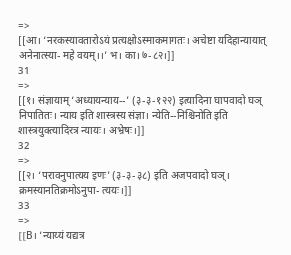=>
[[आ। ‘नरकस्यावतारोऽयं प्रत्यक्षोऽस्माकमागतः। अचेष्टा यदिहान्यायात् अनेनात्स्या- महे वयम्।।’ भ। का। ७-८२।]]
31
=>
[[१। संज्ञायाम् ‘अध्यायन्याय--’ (३-३-१२२) इत्यादिना घापवादो घञ् निपातितः। न्याय इति शास्त्रस्य संज्ञा। न्येति--निश्चिनोति इति शास्त्रयुक्त्यादिरत्र न्यायः। अभ्रेषः।]]
32
=>
[[२। ‘परावनुपात्यय इणः’ (३-३-३८) इति अजपवादो घञ्। क्रमस्यानतिक्रमोऽनुपा- त्ययः।]]
33
=>
[[B। ‘न्याय्यं यद्यत्र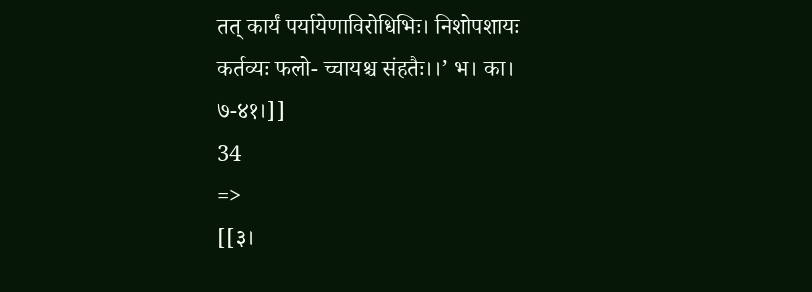तत् कार्यं पर्यायेणाविरोधिभिः। निशोपशायः कर्तव्यः फलो- च्चायश्च संहतैः।।’ भ। का। ७-४१।]]
34
=>
[[३।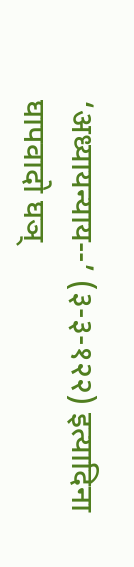‘अध्यायन्याय--’ (३-३-१२२) इत्यादिना घापवादो घञ्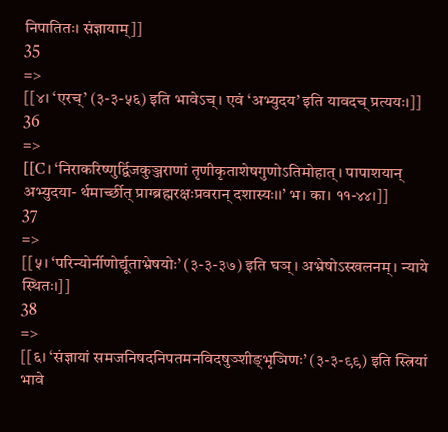निपातितः। संज्ञायाम्]]
35
=>
[[४। ‘एरच्’ (३-३-५६) इति भावेऽच्। एवं ‘अभ्युदय’ इति यावदच् प्रत्ययः।]]
36
=>
[[C। ‘निराकरिष्णुर्द्विजकुञ्जराणां तृणीकृताशेषगुणोऽतिमोहात्। पापाशयान् अभ्युदया- र्थमार्च्छीत् प्राग्ब्रह्मरक्षःप्रवरान् दशास्यः।।’ भ। का। ११-४४।]]
37
=>
[[५। ‘परिन्योर्नीणोर्द्यूताभ्रेषयोः’ (३-३-३७) इति घञ्। अभ्रेषोऽस्खलनम्। न्याये स्थितः।]]
38
=>
[[६। ‘संज्ञायां समजनिषदनिपतमनविदषुञ्शीङ्भृञिणः’ (३-३-९९) इति स्त्रियां भावे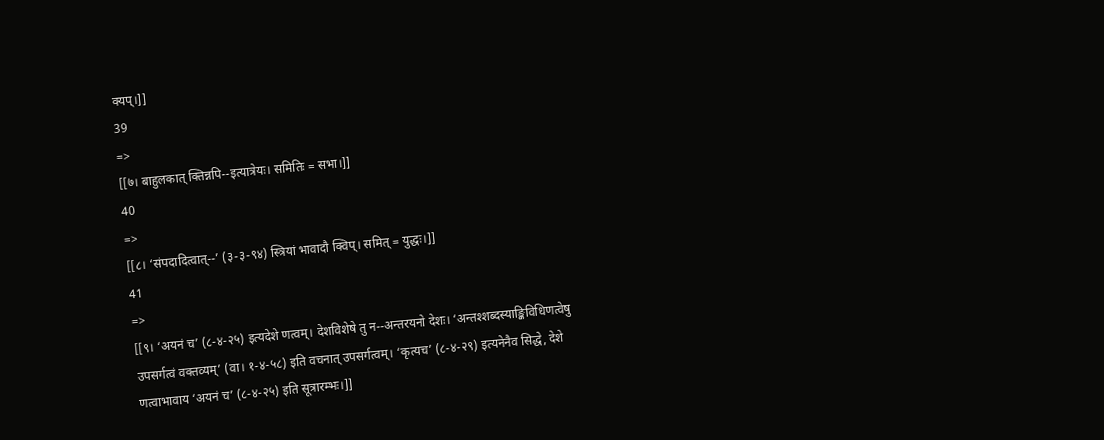क्यप्।]]
39
=>
[[७। बाहुलकात् क्तिन्नपि--इत्यात्रेयः। समितिः = सभा।]]
40
=>
[[८। ‘संपदादित्वात्--’ (३-३-९४) स्त्रियां भावादौ क्विप्। समित् = युद्धः।]]
41
=>
[[९। ‘अयनं च’ (८-४-२५) इत्यदेशे णत्वम्। देशविशेषे तु न--अन्तरयनो देशः। ‘अन्तश्शब्दस्याङ्किविधिणत्वेषु उपसर्गत्वं वक्तव्यम्’ (वा। १-४-५८) इति वचनात् उपसर्गत्वम्। ‘कृत्यच’ (८-४-२९) इत्यनेनैव सिद्धे, देशे णत्वाभावाय ‘अयनं च’ (८-४-२५) इति सूत्रारम्भः।]]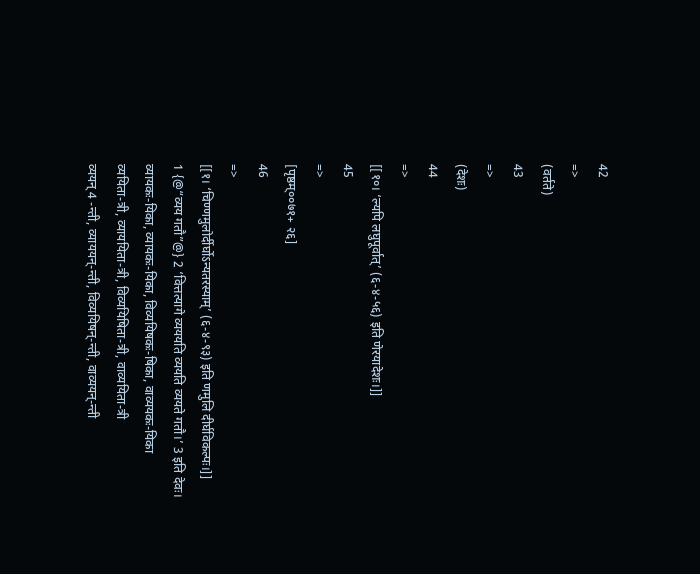42
=>
(वर्तते)
43
=>
(देशः)
44
=>
[[१०। ‘ल्यपि लघुपूर्वात्’ (६-४-५६) इति णेरयादेशः।]]
45
=>
[पृष्ठम्००७१+ २६]
46
=>
[[१। ‘चिण्णमुलोर्दीर्घोऽन्यतरस्याम्’ (६-४-९३) इति णमुलि दीर्घविकल्पः।]]
1 {@“व्यय गतौ”@} 2 ‘वित्तत्यागे व्यययति व्ययति व्ययते गतौ।’ 3 इति देवः।
व्यायकः-यिका, व्यायकः-यिका, विव्ययिषकः-षिका, वाव्ययकः-यिका
व्ययिता-त्री, व्याययिता-त्री, विव्ययिषिता-त्री, वाव्ययिता-त्री
व्ययन् 4 -न्ती, व्याययन्-न्ती, विव्ययिषन्-न्ती, वाव्ययन्-न्ती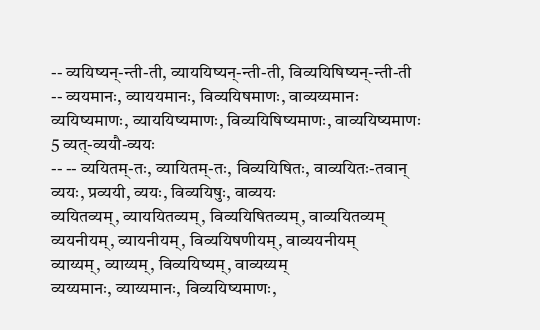-- व्ययिष्यन्-न्ती-ती, व्याययिष्यन्-न्ती-ती, विव्ययिषिष्यन्-न्ती-ती
-- व्ययमानः, व्याययमानः, विव्ययिषमाणः, वाव्यय्यमानः
व्ययिष्यमाणः, व्याययिष्यमाणः, विव्ययिषिष्यमाणः, वाव्ययिष्यमाणः
5 व्यत्-व्ययौ-व्ययः
-- -- व्ययितम्-तः, व्यायितम्-तः, विव्ययिषितः, वाव्ययितः-तवान्
व्ययः, प्रव्ययी, व्ययः, विव्ययिषुः, वाव्ययः
व्ययितव्यम्, व्याययितव्यम्, विव्ययिषितव्यम्, वाव्ययितव्यम्
व्ययनीयम्, व्यायनीयम्, विव्ययिषणीयम्, वाव्ययनीयम्
व्याय्यम्, व्याय्यम्, विव्ययिष्यम्, वाव्यय्यम्
व्यय्यमानः, व्याय्यमानः, विव्ययिष्यमाणः,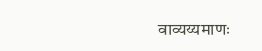वाव्यय्यमाणः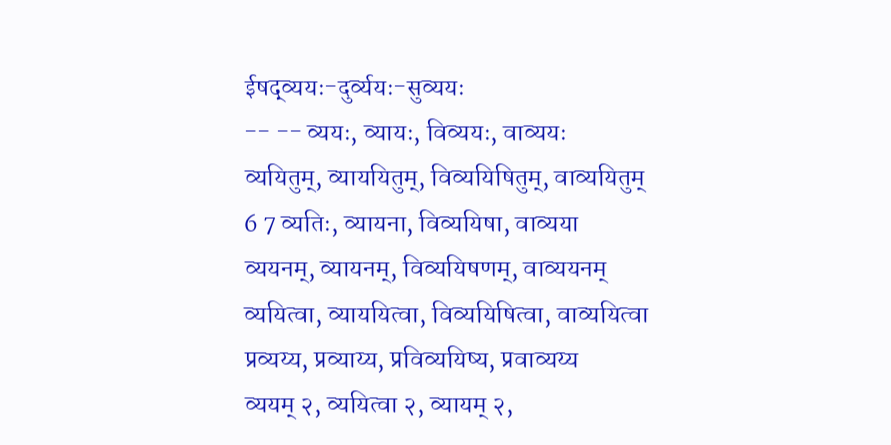ईषद्व्ययः-दुर्व्ययः-सुव्ययः
-- -- व्ययः, व्यायः, विव्ययः, वाव्ययः
व्ययितुम्, व्याययितुम्, विव्ययिषितुम्, वाव्ययितुम्
6 7 व्यतिः, व्यायना, विव्ययिषा, वाव्यया
व्ययनम्, व्यायनम्, विव्ययिषणम्, वाव्ययनम्
व्ययित्वा, व्याययित्वा, विव्ययिषित्वा, वाव्ययित्वा
प्रव्यय्य, प्रव्याय्य, प्रविव्ययिष्य, प्रवाव्यय्य
व्ययम् २, व्ययित्वा २, व्यायम् २,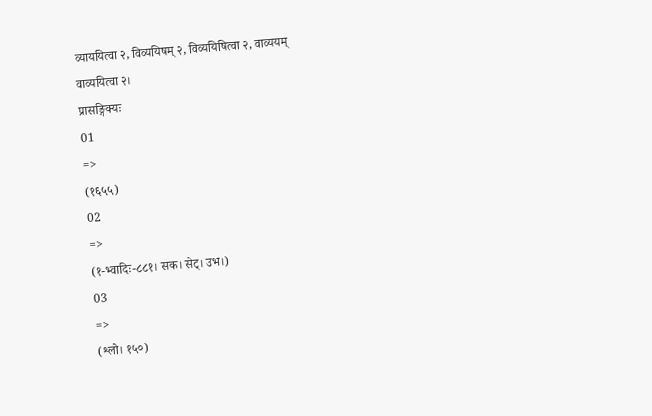व्याययित्वा २, विव्ययिषम् २, विव्ययिषित्वा २, वाव्ययम्
वाव्ययित्वा २।
प्रासङ्गिक्यः
01
=>
(१६५५)
02
=>
(१-भ्वादिः-८८१। सक। सेट्। उभ।)
03
=>
(श्लो। १५०)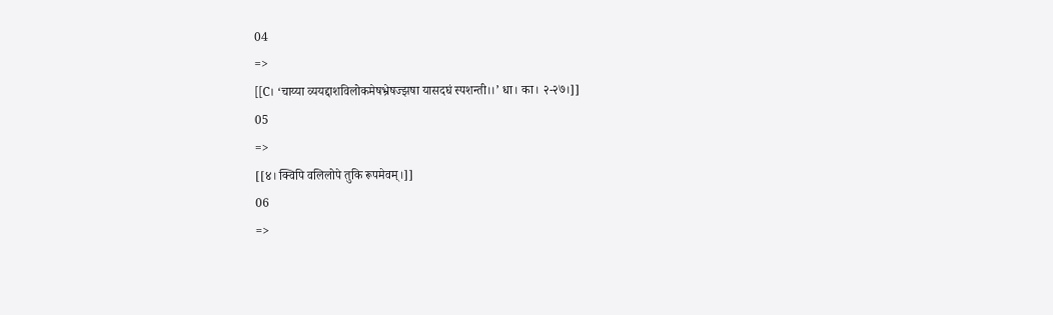04
=>
[[C। ‘चाय्या व्ययद्दाशविलोकमेषभ्रेषज्झषा यासदघं स्पशन्ती।।’ धा। का। २-२७।]]
05
=>
[[४। क्विपि वलिलोपे तुकि रूपमेवम्।]]
06
=>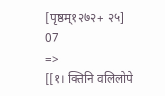[पृष्ठम्१२७२+ २५]
07
=>
[[१। क्तिनि वलिलोपे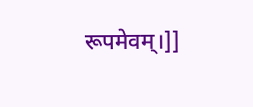रूपमेवम्।]]